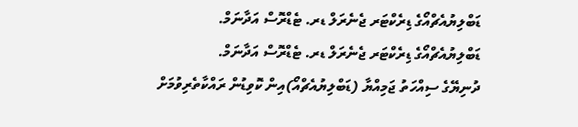ޑަބްލިޔުއެޗްއޯގެ ޑިރެކްޓަރ ޖެނެރަލް ޑރ. ޓެޑްރޮސް އަދާނަމް.
ޑަބްލިޔުއެޗްއޯގެ ޑިރެކްޓަރ ޖެނެރަލް ޑރ. ޓެޑްރޮސް އަދާނަމް.
ދުނިޔޭގެ ސިއްހަތު ޖަމިއްޔާ (ޑަބްލިޔުއެޗްއޯ)އިން ކޮވިޑުން ރައްކާތެރިވުމަށް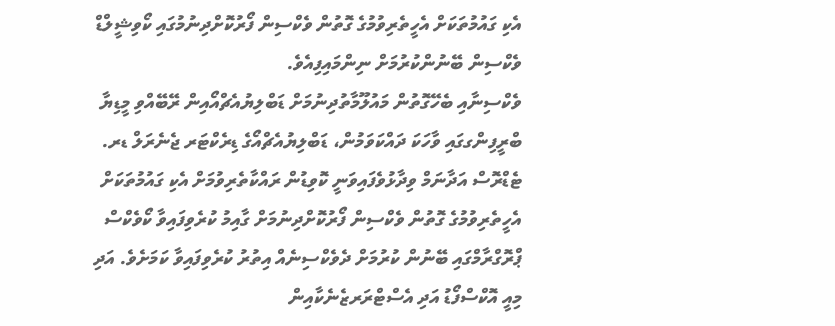އެކި ގައުމުތަކަށް އެހީތެރިވުމުގެ ގޮތުން ވެކްސިން ފޯރުކޮށްދިނުމުގައި ކޯވިޝީލްޑް ވެކްސިން ބޭނުންކުރުމަށް ނިންމައިފިއެވެ.
ވެކްސިނާއި ބެހޭގޮތުން މައުލޫމާތުދިނުމަށް ޑަބްލިޔުއެޗްއޯއިން ރޭބޭއްވި މީޑިޔާ ބްރީފިންގގައި ވާހަކަ ދައްކަވަމުން، ޑަބްލިޔުއެޗްއޯގެ ޑިރެކްޓަރ ޖެނެރަލް ޑރ. ޓެޑްރޮސް އަދާނަމް ވިދާޅުވެފައިވަނީ ކޮވިޑުން ރައްކާތެރިވުމަށް އެކި ގައުމުތަކަށް އެހީތެރިވުމުގެ ގޮތުން ވެކްސިން ފޯރުކޮށްދިނުމަށް ގާއިމު ކުރެވިފައިވާ ކޯވެކްސް ޕްރޮގްރާމްގައި ބޭނުން ކުރުމަށް ދެވެކްސިނެއް އިތުރު ކުރެވިފައިވާ ކަމަށެވެ. އަދި މިއީ އޮކްސްފޯޑު އަދި އެސްޓްރަރޒެނެކާއިން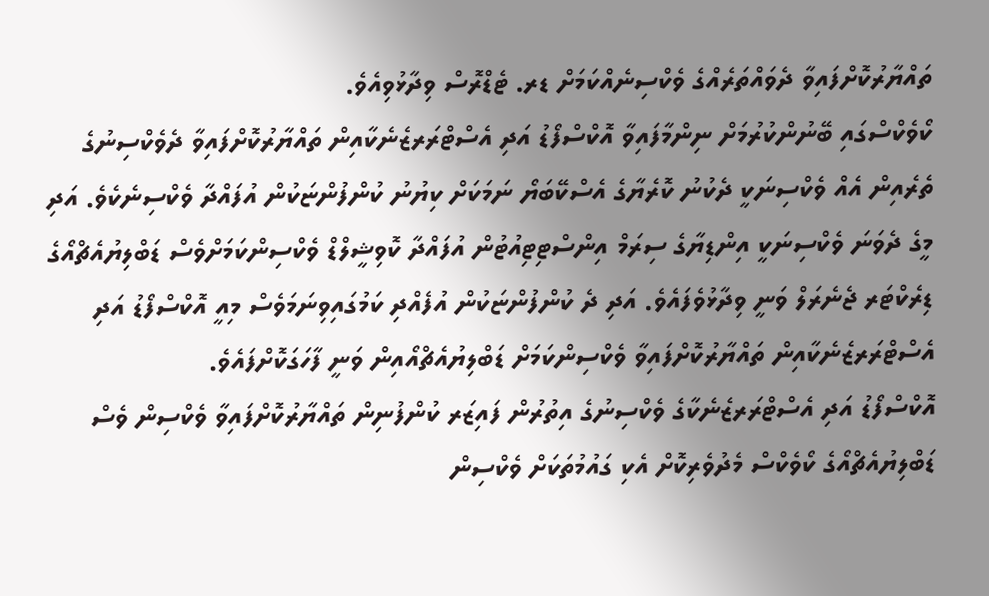ތައްޔާރުކޮށްފައިވާ ދެވައްތަރެއްގެ ވެކްސިނެއްކަމަށް ޑރ. ޓެޑްރޮސް ވިދާޅުވިއެވެ.
ކޯވެކްސްގައި ބޭނުންކުރުމަށް ނިންމާފައިވާ އޮކްސްފޯޑު އަދި އެސްޓްރަރޒެނެކާއިން ތައްޔާރުކޮށްފައިވާ ދެވެކްސިނުގެ ތެރެއިން އެއް ވެކްސިނަކީ ދެކުނު ކޮރެޔާގެ އެސްކޭބަޔޯ ނަމަކަށް ކިޔުނު ކުންފުންޏަކުން އުފައްދާ ވެކްސިނެކެވެ. އަދި މީގެ ދެވަނަ ވެކްސިނަކީ އިންޑިޔާގެ ސިރަމް އިންސްޓިޓިއުޓުން އުފައްދާ ކޮވިޝީލްޑް ވެކްސިންކަމަށްވެސް ޑަބްލިޔުއެޗްއޯގެ ޑިރެކްޓަރ ޖެނެރަލް ވަނީ ވިދާޅުވެފައެވެ. އަދި ދެ ކުންފުންޏަކުން އުފެއްދި ކަމުގައިވިނަމަވެސް މިއީ އޮކްސްފޯޑު އަދި އެސްޓްރަރޒެނެކާއިން ތައްޔާރުކޮށްފައިވާ ވެކްސިންކަމަށް ޑަބްލިޔުއެޗްއޯއިން ވަނީ ފާހަގަކޮށްފައެވެ.
އޮކްސްފޯޑު އަދި އެސްޓްރަރޒެނެކާގެ ވެކްސިނުގެ އިތުރުން ފައިޒަރ ކުންފުނިން ތައްޔާރުކޮށްފައިވާ ވެކްސިން ވެސް ޑަބްލިޔުއެޗްއޯގެ ކޯވެކްސް މެދުވެރިކޮށް އެކި ގައުމުތަކަށް ވެކްސިން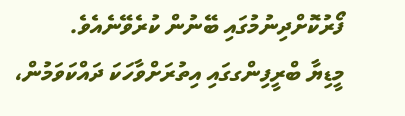ފޯރުކޮށްދިނުމުގައި ބޭނުން ކުރެވޭނެއެވެ.
މީޑިޔާ ބްރީފިންގގައި އިތުރަށްވާހަކަ ދައްކަވަމުން،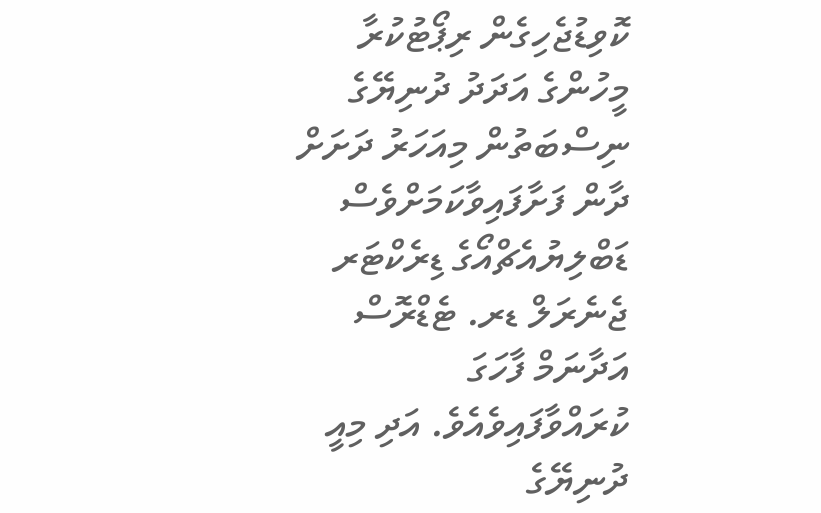ކޮވިޑުޖެހިގެން ރިޕޯޓުކުރާ މީހުންގެ އަދަދު ދުނިޔޭގެ ނިސްބަތުން މިއަހަރު ދަށަށް ދާން ފަށާފައިވާކަމަށްވެސް ޑަބްލިޔުއެޗްއޯގެ ޑިރެކްޓަރ ޖެނެރަލް ޑރ. ޓެޑްރޮސް އަދާނަމް ފާހަގަ ކުރައްވާފައިވެއެވެ. އަދި މިއީ ދުނިޔޭގެ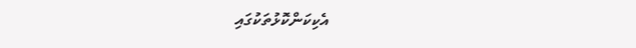އެކިކަންކޮޅުތަކުގައި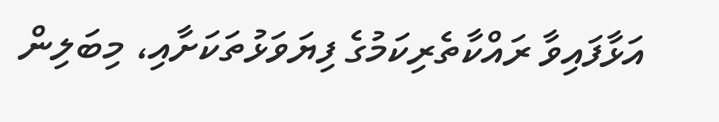އަޅާފައިވާ ރައްކާތެރިކަމުގެ ފިޔަވަޅުތަކަށާއި، މިބަލިން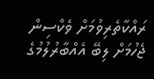ރައްކާތެރިވުމަށް ވެކްސިން ޖެހުމަށް ލިބޭ އެއްބާރުލުމުގެ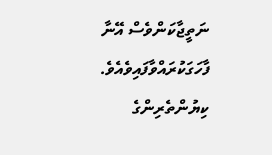ނަތީޖާކަންވެސް އޭނާ ފާހަގަކުރައްވާފައިވެއެވެ.
ކިޔުންތެރިންގެ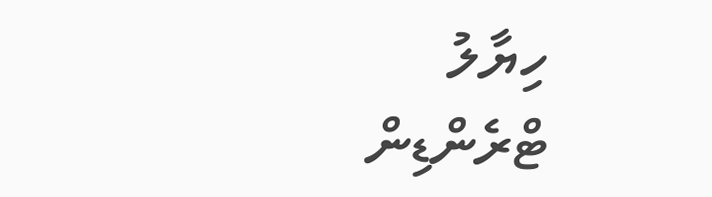ހިޔާލު
ޓްރެންޑިން